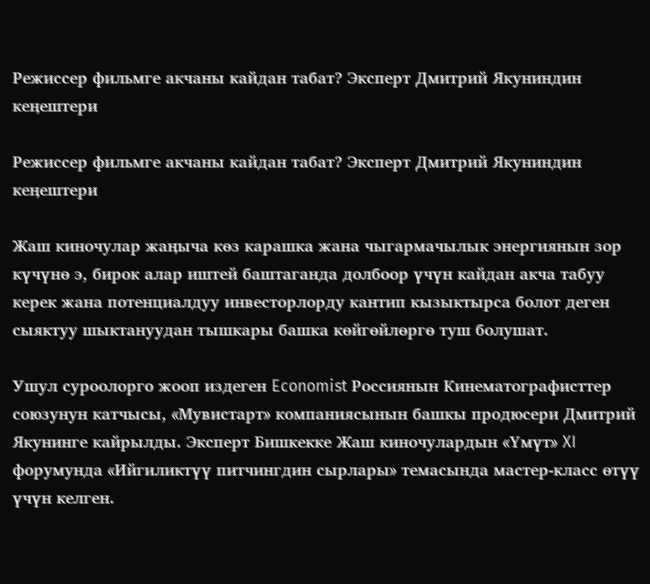Режиссер фильмге акчаны кайдан табат? Эксперт Дмитрий Якуниндин кеӊештери

Режиссер фильмге акчаны кайдан табат? Эксперт Дмитрий Якуниндин кеӊештери

Жаш киночулар жаӊыча көз карашка жана чыгармачылык энергиянын зор күчүнө э, бирок алар иштей баштаганда долбоор үчүн кайдан акча табуу керек жана потенциалдуу инвесторлорду кантип кызыктырса болот деген сыяктуу шыктануудан тышкары башка көйгөйлөргө туш болушат.

Ушул суроолорго жооп издеген Economist Россиянын Кинематографисттер союзунун катчысы, «Мувистарт» компаниясынын башкы продюсери Дмитрий Якунинге кайрылды. Эксперт Бишкекке Жаш киночулардын «Үмүт» XI форумунда «Ийгиликтүү питчингдин сырлары» темасында мастер-класс өтүү үчүн келген.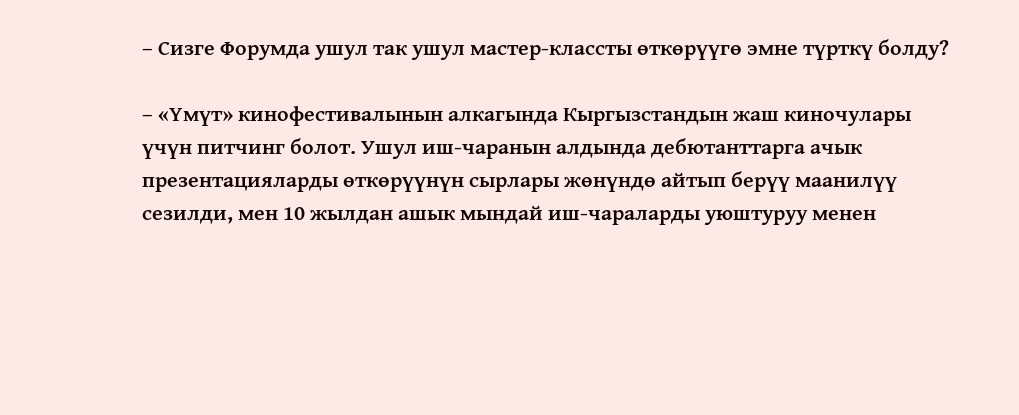– Сизге Форумда ушул так ушул мастер-классты өткөрүүгө эмне түрткү болду?

– «Үмүт» кинофестивалынын алкагында Кыргызстандын жаш киночулары үчүн питчинг болот. Ушул иш-чаранын алдында дебютанттарга ачык презентацияларды өткөрүүнүн сырлары жөнүндө айтып берүү маанилүү сезилди, мен 10 жылдан ашык мындай иш-чараларды уюштуруу менен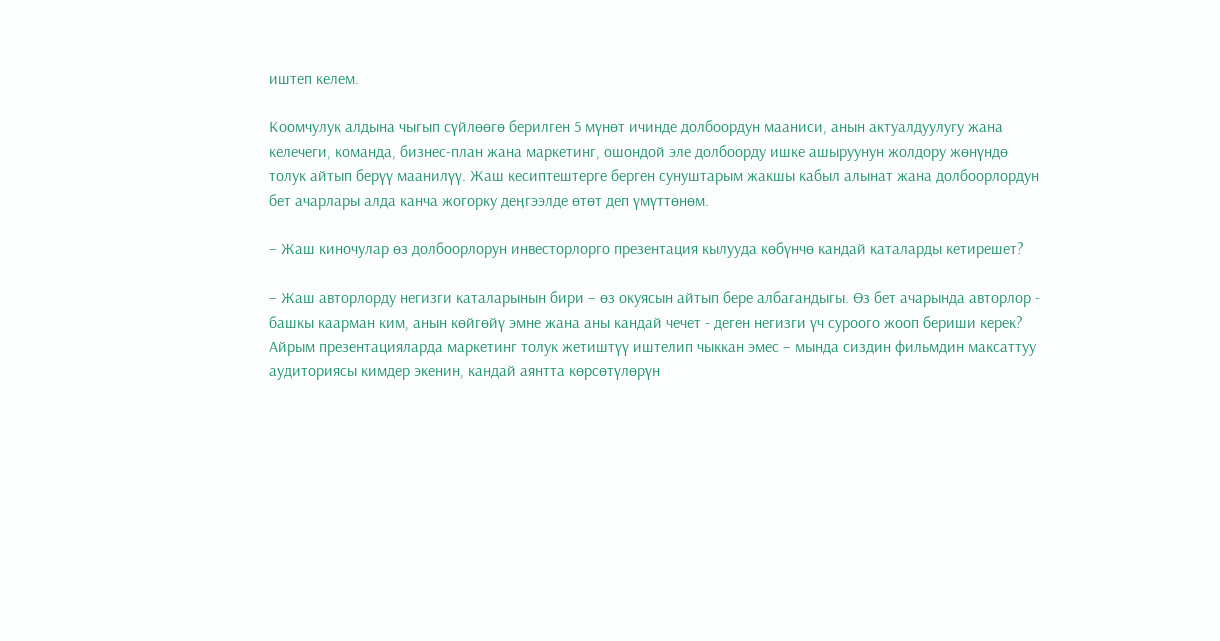иштеп келем.

Коомчулук алдына чыгып сүйлөөгө берилген 5 мүнөт ичинде долбоордун мааниси, анын актуалдуулугу жана келечеги, команда, бизнес-план жана маркетинг, ошондой эле долбоорду ишке ашыруунун жолдору жөнүндө толук айтып берүү маанилүү. Жаш кесиптештерге берген сунуштарым жакшы кабыл алынат жана долбоорлордун бет ачарлары алда канча жогорку деӊгээлде өтөт деп үмүттөнөм.

– Жаш киночулар өз долбоорлорун инвесторлорго презентация кылууда көбүнчө кандай каталарды кетирешет?

– Жаш авторлорду негизги каталарынын бири – өз окуясын айтып бере албагандыгы. Өз бет ачарында авторлор - башкы каарман ким, анын көйгөйү эмне жана аны кандай чечет - деген негизги үч суроого жооп бериши керек? Айрым презентацияларда маркетинг толук жетиштүү иштелип чыккан эмес – мында сиздин фильмдин максаттуу аудиториясы кимдер экенин, кандай аянтта көрсөтүлөрүн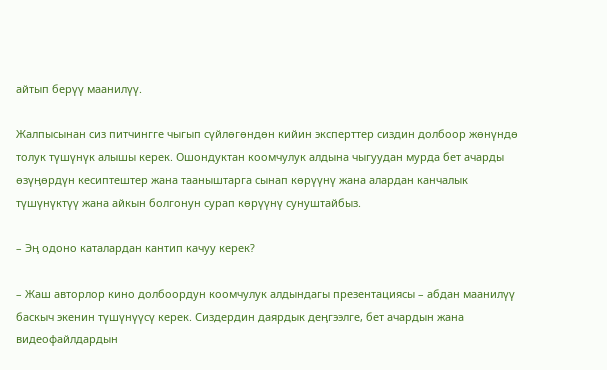айтып берүү маанилүү.

Жалпысынан сиз питчингге чыгып сүйлөгөндөн кийин эксперттер сиздин долбоор жөнүндө толук түшүнүк алышы керек. Ошондуктан коомчулук алдына чыгуудан мурда бет ачарды өзүӊөрдүн кесиптештер жана тааныштарга сынап көрүүнү жана алардан канчалык түшүнүктүү жана айкын болгонун сурап көрүүнү сунуштайбыз.

– Эӊ одоно каталардан кантип качуу керек?

– Жаш авторлор кино долбоордун коомчулук алдындагы презентациясы – абдан маанилүү баскыч экенин түшүнүүсү керек. Сиздердин даярдык деӊгээлге, бет ачардын жана видеофайлдардын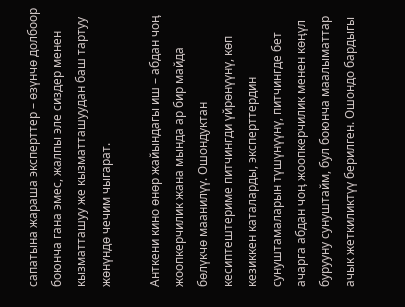сапатына жараша эксперттер – өзүнчө долбоор боюнча гана эмес, жалпы эле сиздер менен кызматташуу же кызматташуудан баш тартуу жөнүндө чечим чыгарат.

Анткени кино өнөр жайындагы иш – абдан чоӊ жоопкерчилик жана мында ар бир майда бөлүкчө маанилүү. Ошондуктан кесиптештериме питчингди үйрөнүүнү, көп кезиккен каталарды, эксперттердин сунуштамаларын түшүнүүнү, питчингде бет ачарга абдан чоӊ жоопкерчилик менен көӊүл бурууну сунуштайм, бул боюнча маалыматтар ачык жеткиликтүү берилген. Ошондо бардыгы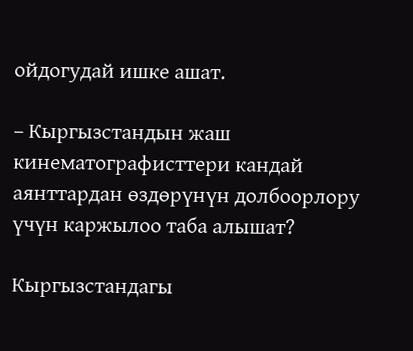ойдогудай ишке ашат.

– Кыргызстандын жаш кинематографисттери кандай аянттардан өздөрүнүн долбоорлору үчүн каржылоо таба алышат?

Кыргызстандагы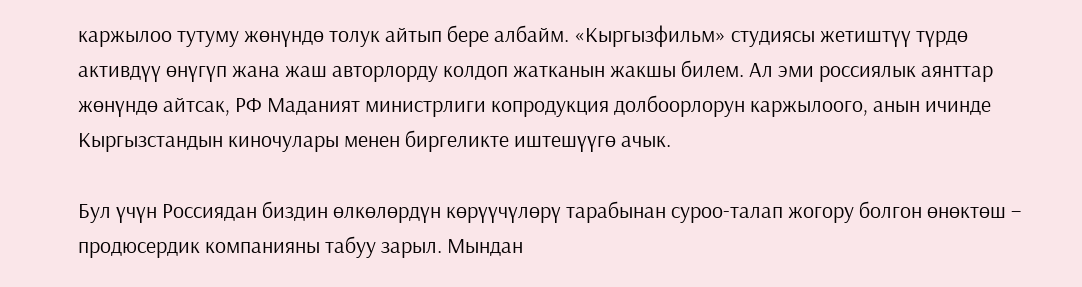каржылоо тутуму жөнүндө толук айтып бере албайм. «Кыргызфильм» студиясы жетиштүү түрдө активдүү өнүгүп жана жаш авторлорду колдоп жатканын жакшы билем. Ал эми россиялык аянттар жөнүндө айтсак, РФ Маданият министрлиги копродукция долбоорлорун каржылоого, анын ичинде Кыргызстандын киночулары менен биргеликте иштешүүгө ачык.

Бул үчүн Россиядан биздин өлкөлөрдүн көрүүчүлөрү тарабынан суроо-талап жогору болгон өнөктөш – продюсердик компанияны табуу зарыл. Мындан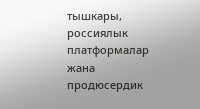тышкары, россиялык платформалар жана продюсердик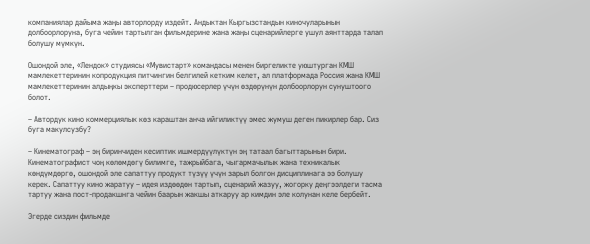компаниялар дайыма жаӊы авторлорду издейт. Андыктан Кыргызстандын киночуларынын долбоорлоруна, буга чейин тартылган фильмдерине жана жаӊы сценарийлерге ушул аянттарда талап болушу мүмкүн.

Ошондой эле, «Лендок» студиясы «Мувистарт» командасы менен биргеликте уюштурган КМШ мамлекеттеринин копродукция питчингин белгилей кетким келет, ал платформада Россия жана КМШ мамлекеттеринин алдыӊкы эксперттери – продюсерлер үчүн өздөрүнүн долбоорлорун сунуштоого болот.

– Автордук кино коммерциялык көз караштан анча ийгиликтүү эмес жумуш деген пикирлер бар. Сиз буга макулсузбу?

– Кинематограф – эӊ биринчиден кесиптик ишмердүүлүктүн эӊ татаал багыттарынын бири. Кинематографист чоӊ көлөмдөгү билимге, тажрыйбага, чыгармачылык жана техникалык көндүмдөргө, ошондой эле сапаттуу продукт түзүү үчүн зарыл болгон дисциплинага ээ болушу керек. Сапаттуу кино жаратуу – идея издөөдөн тартып, сценарий жазуу, жогорку деӊгээлдеги тасма тартуу жана пост-продакшнга чейин баарын жакшы аткаруу ар кимдин эле колунан келе бербейт.

Эгерде сиздин фильмде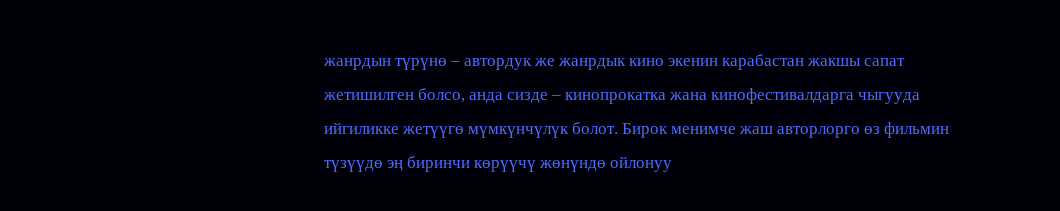жанрдын түрүнө – автордук же жанрдык кино экенин карабастан жакшы сапат жетишилген болсо, анда сизде – кинопрокатка жана кинофестивалдарга чыгууда ийгиликке жетүүгө мүмкүнчүлүк болот. Бирок менимче жаш авторлорго өз фильмин түзүүдө эӊ биринчи көрүүчү жөнүндө ойлонуу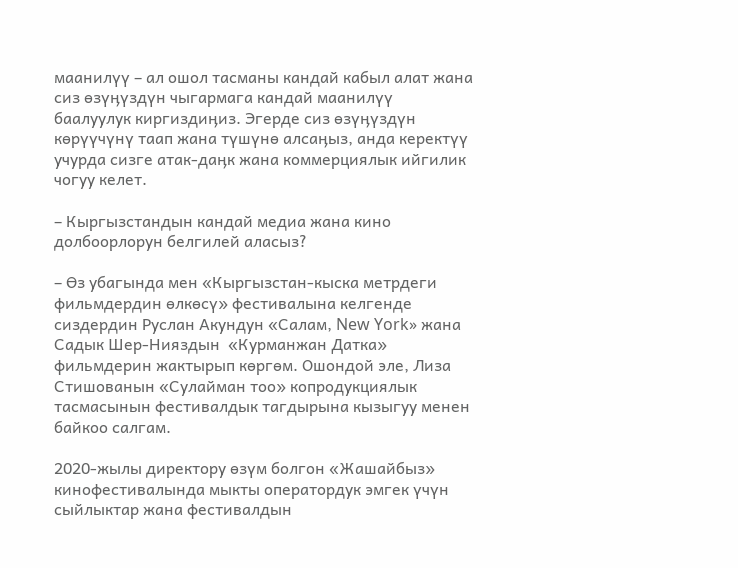маанилүү – ал ошол тасманы кандай кабыл алат жана сиз өзүӊүздүн чыгармага кандай маанилүү баалуулук киргиздиӊиз. Эгерде сиз өзүӊүздүн көрүүчүнү таап жана түшүнө алсаӊыз, анда керектүү учурда сизге атак-даӊк жана коммерциялык ийгилик чогуу келет.

– Кыргызстандын кандай медиа жана кино долбоорлорун белгилей аласыз?

– Өз убагында мен «Кыргызстан-кыска метрдеги фильмдердин өлкөсү» фестивалына келгенде сиздердин Руслан Акундун «Салам, New York» жана Садык Шер-Нияздын  «Курманжан Датка» фильмдерин жактырып көргөм. Ошондой эле, Лиза Стишованын «Сулайман тоо» копродукциялык тасмасынын фестивалдык тагдырына кызыгуу менен байкоо салгам.

2020-жылы директору өзүм болгон «Жашайбыз» кинофестивалында мыкты оператордук эмгек үчүн сыйлыктар жана фестивалдын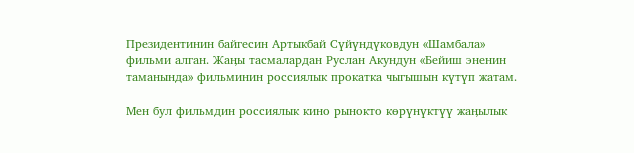Президентинин байгесин Артыкбай Сүйүндүковдун «Шамбала» фильми алган. Жаӊы тасмалардан Руслан Акундун «Бейиш эненин таманында» фильминин россиялык прокатка чыгышын күтүп жатам.

Мен бул фильмдин россиялык кино рынокто көрүнүктүү жаӊылык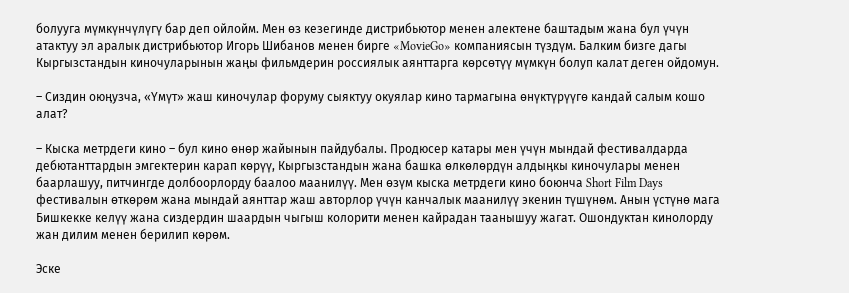болууга мүмкүнчүлүгү бар деп ойлойм. Мен өз кезегинде дистрибьютор менен алектене баштадым жана бул үчүн атактуу эл аралык дистрибьютор Игорь Шибанов менен бирге «MovieGo» компаниясын түздүм. Балким бизге дагы Кыргызстандын киночуларынын жаӊы фильмдерин россиялык аянттарга көрсөтүү мүмкүн болуп калат деген ойдомун.

– Сиздин оюӊузча, «Үмүт» жаш киночулар форуму сыяктуу окуялар кино тармагына өнүктүрүүгө кандай салым кошо алат?

– Кыска метрдеги кино – бул кино өнөр жайынын пайдубалы. Продюсер катары мен үчүн мындай фестивалдарда дебютанттардын эмгектерин карап көрүү, Кыргызстандын жана башка өлкөлөрдүн алдыӊкы киночулары менен баарлашуу, питчингде долбоорлорду баалоо маанилүү. Мен өзүм кыска метрдеги кино боюнча Short Film Days фестивалын өткөрөм жана мындай аянттар жаш авторлор үчүн канчалык маанилүү экенин түшүнөм. Анын үстүнө мага Бишкекке келүү жана сиздердин шаардын чыгыш колорити менен кайрадан таанышуу жагат. Ошондуктан кинолорду жан дилим менен берилип көрөм.

Эске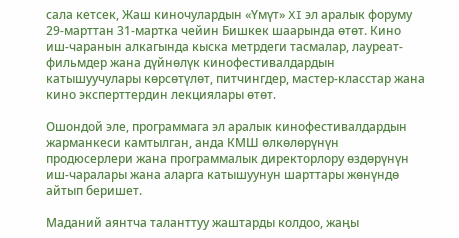сала кетсек, Жаш киночулардын «Үмүт» XI эл аралык форуму 29-марттан 31-мартка чейин Бишкек шаарында өтөт. Кино иш-чаранын алкагында кыска метрдеги тасмалар, лауреат-фильмдер жана дүйнөлүк кинофестивалдардын катышуучулары көрсөтүлөт, питчингдер, мастер-класстар жана кино эксперттердин лекциялары өтөт.

Ошондой эле, программага эл аралык кинофестивалдардын жарманкеси камтылган, анда КМШ өлкөлөрүнүн продюсерлери жана программалык директорлору өздөрүнүн иш-чаралары жана аларга катышуунун шарттары жөнүндө айтып беришет.

Маданий аянтча таланттуу жаштарды колдоо, жаӊы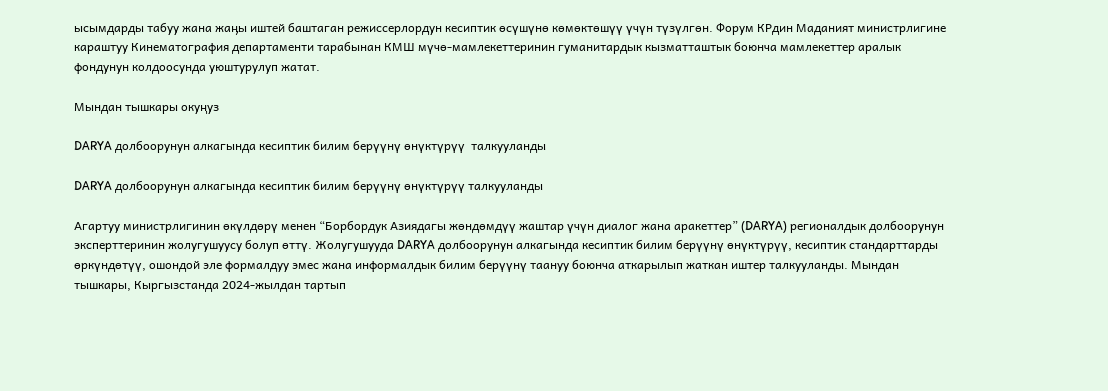ысымдарды табуу жана жаӊы иштей баштаган режиссерлордун кесиптик өсүшүнө көмөктөшүү үчүн түзүлгөн. Форум КРдин Маданият министрлигине караштуу Кинематография департаменти тарабынан КМШ мүчө-мамлекеттеринин гуманитардык кызматташтык боюнча мамлекеттер аралык фондунун колдоосунда уюштурулуп жатат.

Мындан тышкары окуңуз

DARYA долбоорунун алкагында кесиптик билим берүүнү өнүктүрүү  талкууланды

DARYA долбоорунун алкагында кесиптик билим берүүнү өнүктүрүү талкууланды

Агартуу министрлигинин өкүлдөрү менен “Борбордук Азиядагы жөндөмдүү жаштар үчүн диалог жана аракеттер” (DARYA) регионалдык долбоорунун эксперттеринин жолугушуусу болуп өттү. Жолугушууда DARYA долбоорунун алкагында кесиптик билим берүүнү өнүктүрүү, кесиптик стандарттарды өркүндөтүү, ошондой эле формалдуу эмес жана информалдык билим берүүнү таануу боюнча аткарылып жаткан иштер талкууланды. Мындан тышкары, Кыргызстанда 2024-жылдан тартып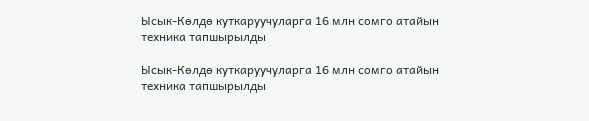Ысык-Көлдө куткаруучуларга 16 млн сомго атайын техника тапшырылды

Ысык-Көлдө куткаруучуларга 16 млн сомго атайын техника тапшырылды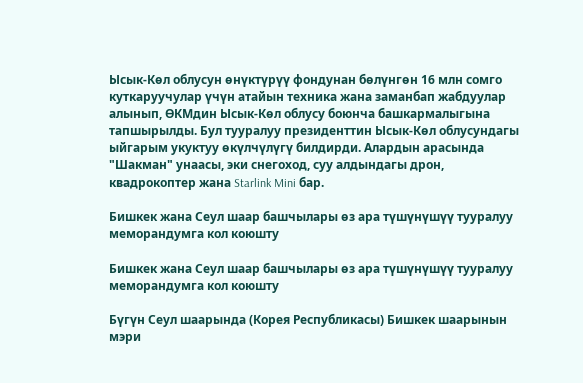Ысык-Көл облусун өнүктүрүү фондунан бөлүнгөн 16 млн сомго куткаруучулар үчүн атайын техника жана заманбап жабдуулар алынып, ӨКМдин Ысык-Көл облусу боюнча башкармалыгына тапшырылды. Бул тууралуу президенттин Ысык-Көл облусундагы ыйгарым укуктуу өкүлчүлүгү билдирди. Алардын арасында "Шакман" унаасы, эки снегоход, суу алдындагы дрон, квадрокоптер жана Starlink Mini бар.

Бишкек жана Сеул шаар башчылары өз ара түшүнүшүү тууралуу меморандумга кол коюшту

Бишкек жана Сеул шаар башчылары өз ара түшүнүшүү тууралуу меморандумга кол коюшту

Бүгүн Сеул шаарында (Корея Республикасы) Бишкек шаарынын мэри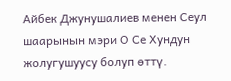Айбек Джунушалиев менен Сеул шаарынын мэри О Се Хундун жолугушуусу болуп өттү.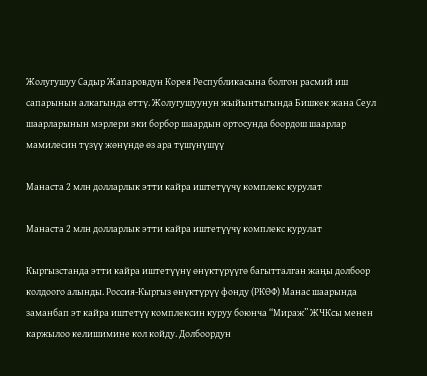Жолугушуу Садыр Жапаровдун Корея Республикасына болгон расмий иш сапарынын алкагында өттү. Жолугушуунун жыйынтыгында Бишкек жана Сеул шаарларынын мэрлери эки борбор шаардын ортосунда боордош шаарлар мамилесин түзүү жөнүндө өз ара түшүнүшүү

Манаста 2 млн долларлык этти кайра иштетүүчү комплекс курулат

Манаста 2 млн долларлык этти кайра иштетүүчү комплекс курулат

Кыргызстанда этти кайра иштетүүнү өнүктүрүүгө багытталган жаңы долбоор колдоого алынды. Россия-Кыргыз өнүктүрүү фонду (РКӨФ) Манас шаарында заманбап эт кайра иштетүү комплексин куруу боюнча “Мираж” ЖЧКсы менен каржылоо келишимине кол койду. Долбоордун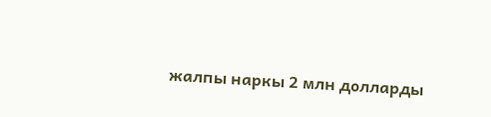жалпы наркы 2 млн долларды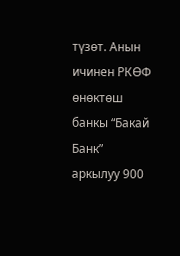түзөт. Анын ичинен РКӨФ өнөктөш банкы “Бакай Банк” аркылуу 900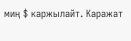миң $ каржылайт. Каражат